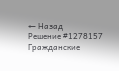← Назад
Решение #1278157 Гражданские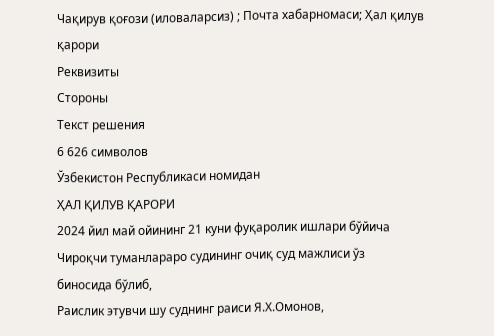Чақирув қоғози (иловаларсиз) ; Почта хабарномаси; Ҳал қилув қарори
Реквизиты
Стороны
Текст решения
6 626 символов
Ўзбекистон Республикаси номидан
ҲАЛ ҚИЛУВ ҚАРОРИ
2024 йил май ойининг 21 куни фуқаролик ишлари бўйича
Чироқчи туманлараро судининг очиқ суд мажлиси ўз
биносида бўлиб,
Раислик этувчи шу суднинг раиси Я.Х.Омонов,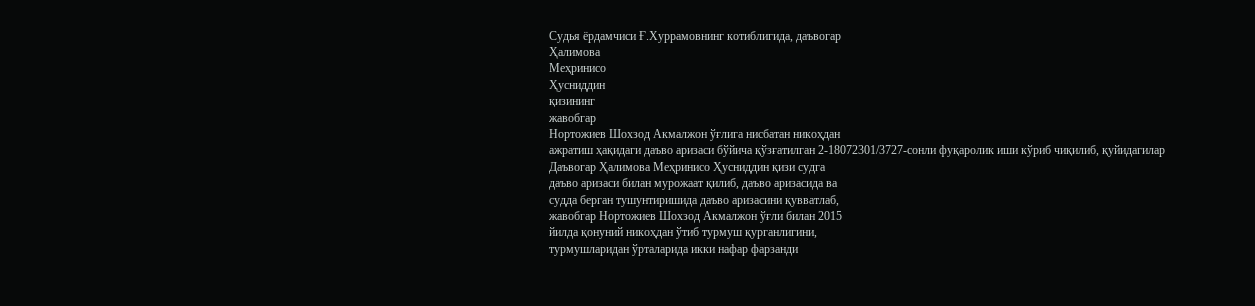Судья ёрдамчиси Ғ.Хуррамовнинг котиблигида, даъвогар
Ҳалимова
Меҳринисо
Ҳусниддин
қизининг
жавобгар
Нортожиев Шохзод Акмалжон ўғлига нисбатан никоҳдан
ажратиш ҳақидаги даъво аризаси бўйича қўзғатилган 2-18072301/3727-сонли фуқаролик иши кўриб чиқилиб, қуйидагилар
Даъвогар Ҳалимова Меҳринисо Ҳусниддин қизи судга
даъво аризаси билан мурожаат қилиб, даъво аризасида ва
судда берган тушунтиришида даъво аризасини қувватлаб,
жавобгар Нортожиев Шохзод Акмалжон ўғли билан 2015
йилда қонуний никоҳдан ўтиб турмуш қурганлигини,
турмушларидан ўрталарида икки нафар фарзанди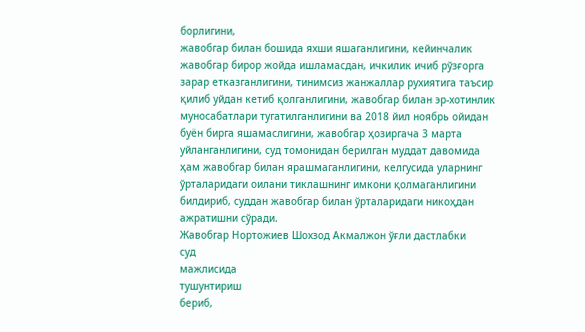борлигини,
жавобгар билан бошида яхши яшаганлигини, кейинчалик
жавобгар бирор жойда ишламасдан, ичкилик ичиб рўзғорга
зарар етказганлигини, тинимсиз жанжаллар рухиятига таъсир
қилиб уйдан кетиб қолганлигини, жавобгар билан эр-хотинлик
муносабатлари тугатилганлигини ва 2018 йил ноябрь ойидан
буён бирга яшамаслигини, жавобгар ҳозиргача 3 марта
уйланганлигини, суд томонидан берилган муддат давомида
ҳам жавобгар билан ярашмаганлигини, келгусида уларнинг
ўрталаридаги оилани тиклашнинг имкони қолмаганлигини
билдириб, суддан жавобгар билан ўрталаридаги никоҳдан
ажратишни сўради.
Жавобгар Нортожиев Шохзод Акмалжон ўғли дастлабки
суд
мажлисида
тушунтириш
бериб,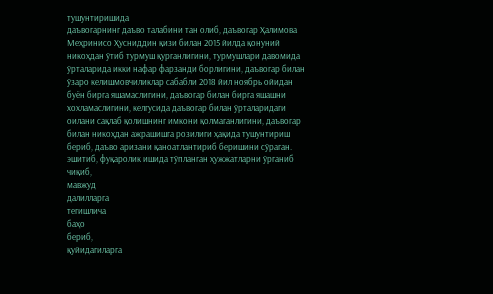тушунтиришида
даъвогарнинг даъво талабини тан олиб, даъвогар Ҳалимова
Меҳринисо Ҳусниддин қизи билан 2015 йилда қонуний
никоҳдан ўтиб турмуш қурганлигини, турмушлари давомида
ўрталарида икки нафар фарзанди борлигини, даъвогар билан
ўзаро келишмовчиликлар сабабли 2018 йил ноябрь ойидан
буён бирга яшамаслигини, даъвогар билан бирга яшашни
хохламаслигини, келгусида даъвогар билан ўрталаридаги
оилани сақлаб қолишнинг имкони қолмаганлигини, даъвогар
билан никоҳдан ажрашишга розилиги ҳақида тушунтириш
бериб, даъво аризани қаноатлантириб беришини сўраган.
эшитиб, фуқаролик ишида тўпланган ҳужжатларни ўрганиб
чиқиб,
мавжуд
далилларга
тегишлича
баҳо
бериб,
қуйидагиларга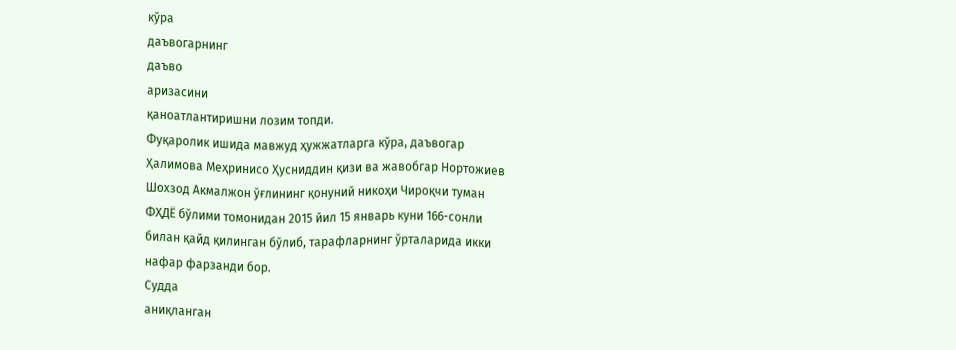кўра
даъвогарнинг
даъво
аризасини
қаноатлантиришни лозим топди.
Фуқаролик ишида мавжуд ҳужжатларга кўра, даъвогар
Ҳалимова Меҳринисо Ҳусниддин қизи ва жавобгар Нортожиев
Шохзод Акмалжон ўғлининг қонуний никоҳи Чироқчи туман
ФҲДЁ бўлими томонидан 2015 йил 15 январь куни 166-сонли
билан қайд қилинган бўлиб, тарафларнинг ўрталарида икки
нафар фарзанди бор.
Судда
аниқланган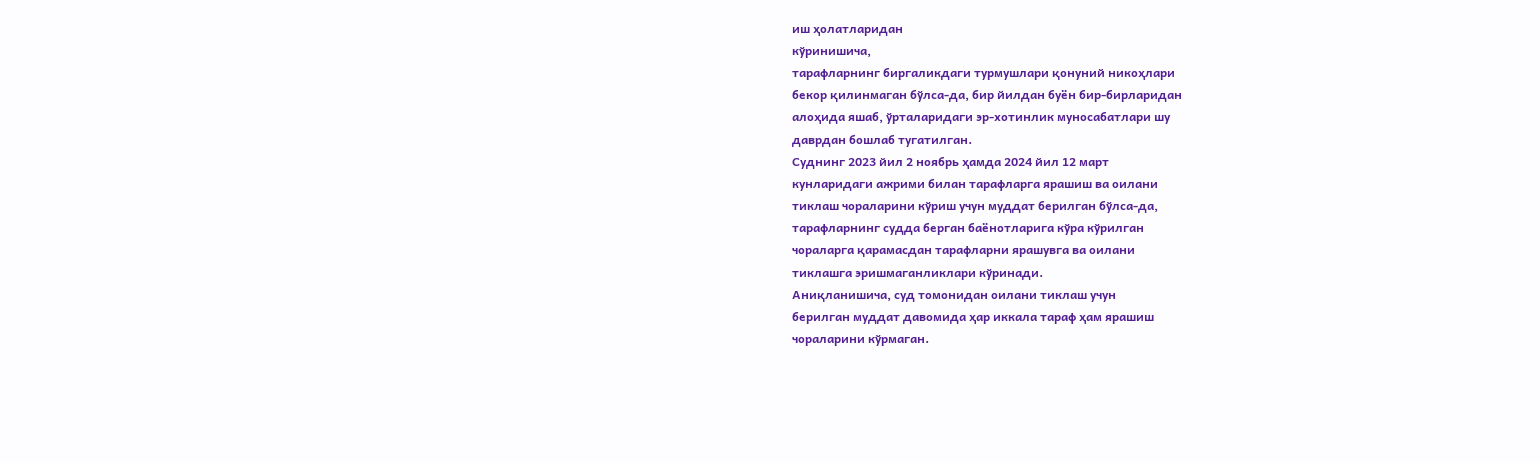иш ҳолатларидан
кўринишича,
тарафларнинг биргаликдаги турмушлари қонуний никоҳлари
бекор қилинмаган бўлса-да, бир йилдан буён бир-бирларидан
алоҳида яшаб, ўрталаридаги эр-хотинлик муносабатлари шу
даврдан бошлаб тугатилган.
Суднинг 2023 йил 2 ноябрь ҳамда 2024 йил 12 март
кунларидаги ажрими билан тарафларга ярашиш ва оилани
тиклаш чораларини кўриш учун муддат берилган бўлса-да,
тарафларнинг судда берган баёнотларига кўра кўрилган
чораларга қарамасдан тарафларни ярашувга ва оилани
тиклашга эришмаганликлари кўринади.
Аниқланишича, суд томонидан оилани тиклаш учун
берилган муддат давомида ҳар иккала тараф ҳам ярашиш
чораларини кўрмаган.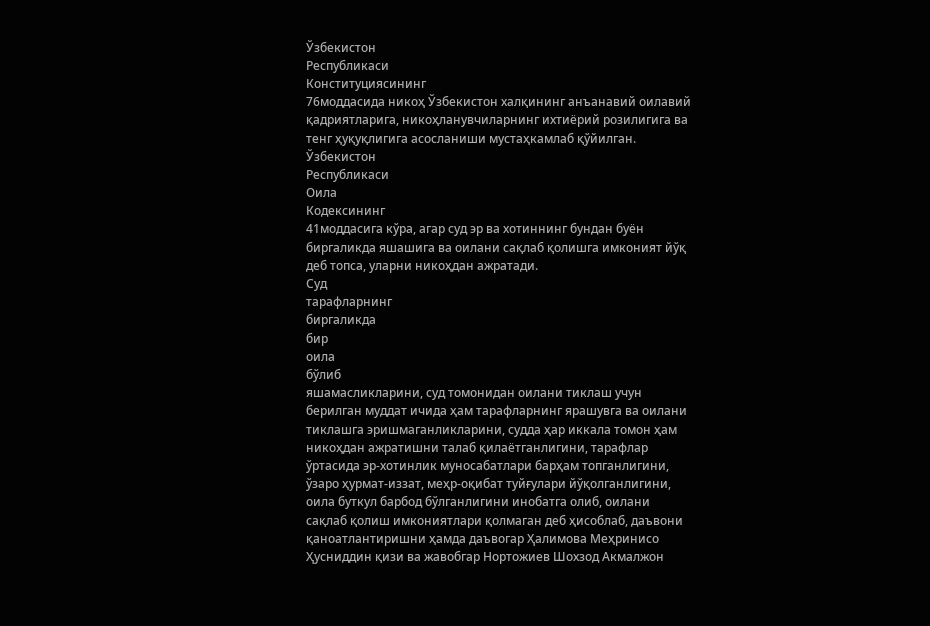Ўзбекистон
Республикаси
Конституциясининг
76моддасида никоҳ Ўзбекистон халқининг анъанавий оилавий
қадриятларига, никоҳланувчиларнинг ихтиёрий розилигига ва
тенг ҳуқуқлигига асосланиши мустаҳкамлаб қўйилган.
Ўзбекистон
Республикаси
Оила
Кодексининг
41моддасига кўра, агар суд эр ва хотиннинг бундан буён
биргаликда яшашига ва оилани сақлаб қолишга имконият йўқ
деб топса, уларни никоҳдан ажратади.
Суд
тарафларнинг
биргаликда
бир
оила
бўлиб
яшамасликларини, суд томонидан оилани тиклаш учун
берилган муддат ичида ҳам тарафларнинг ярашувга ва оилани
тиклашга эришмаганликларини, судда ҳар иккала томон ҳам
никоҳдан ажратишни талаб қилаётганлигини, тарафлар
ўртасида эр-хотинлик муносабатлари барҳам топганлигини,
ўзаро ҳурмат-иззат, меҳр-оқибат туйғулари йўқолганлигини,
оила буткул барбод бўлганлигини инобатга олиб, оилани
сақлаб қолиш имкониятлари қолмаган деб ҳисоблаб, даъвони
қаноатлантиришни ҳамда даъвогар Ҳалимова Меҳринисо
Ҳусниддин қизи ва жавобгар Нортожиев Шохзод Акмалжон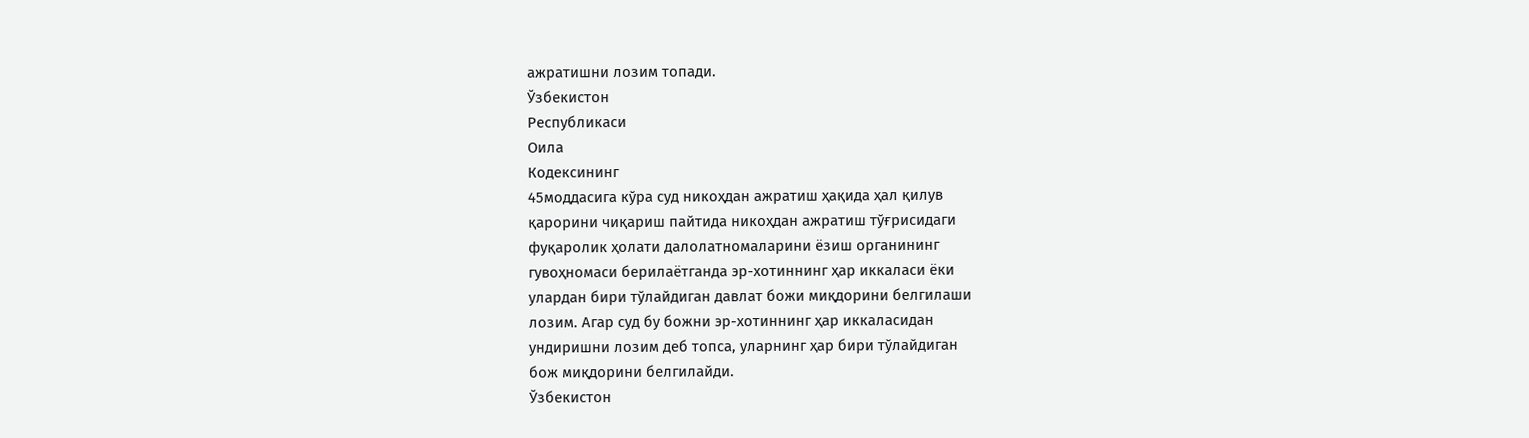ажратишни лозим топади.
Ўзбекистон
Республикаси
Оила
Кодексининг
45моддасига кўра суд никоҳдан ажратиш ҳақида ҳал қилув
қарорини чиқариш пайтида никоҳдан ажратиш тўғрисидаги
фуқаролик ҳолати далолатномаларини ёзиш органининг
гувоҳномаси берилаётганда эр-хотиннинг ҳар иккаласи ёки
улардан бири тўлайдиган давлат божи миқдорини белгилаши
лозим. Агар суд бу божни эр-хотиннинг ҳар иккаласидан
ундиришни лозим деб топса, уларнинг ҳар бири тўлайдиган
бож миқдорини белгилайди.
Ўзбекистон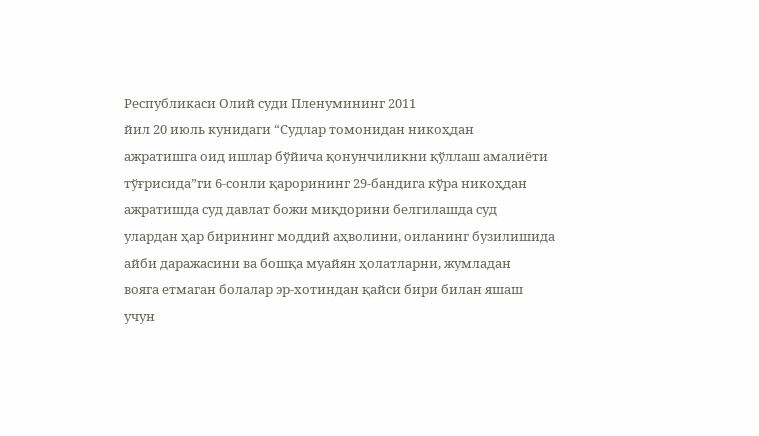Республикаси Олий суди Пленумининг 2011
йил 20 июль кунидаги “Судлар томонидан никоҳдан
ажратишга оид ишлар бўйича қонунчиликни қўллаш амалиёти
тўғрисида”ги 6-сонли қарорининг 29-бандига кўра никоҳдан
ажратишда суд давлат божи миқдорини белгилашда суд
улардан ҳар бирининг моддий аҳволини, оиланинг бузилишида
айби даражасини ва бошқа муайян ҳолатларни, жумладан
вояга етмаган болалар эр-хотиндан қайси бири билан яшаш
учун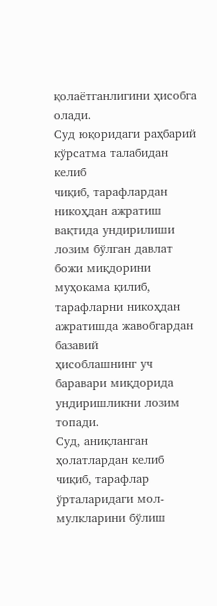қолаётганлигини ҳисобга олади.
Суд юқоридаги раҳбарий кўрсатма талабидан келиб
чиқиб, тарафлардан никоҳдан ажратиш вақтида ундирилиши
лозим бўлган давлат божи миқдорини муҳокама қилиб,
тарафларни никоҳдан ажратишда жавобгардан базавий
ҳисоблашнинг уч баравари миқдорида ундиришликни лозим
топади.
Суд, аниқланган ҳолатлардан келиб чиқиб, тарафлар
ўрталаридаги мол-мулкларини бўлиш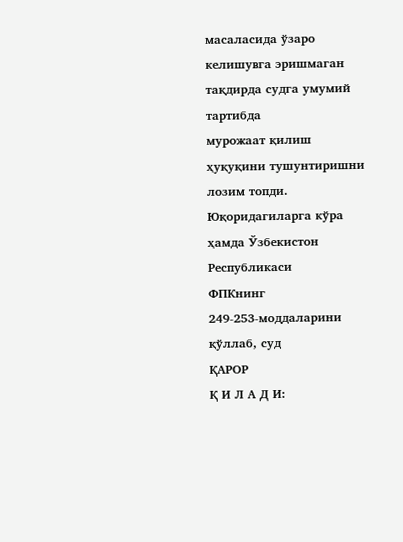масаласида ўзаро
келишувга эришмаган тақдирда судга умумий тартибда
мурожаат қилиш ҳуқуқини тушунтиришни лозим топди.
Юқоридагиларга кўра ҳамда Ўзбекистон Республикаси
ФПКнинг
249-253-моддаларини қўллаб, суд
ҚАРОР
Қ И Л А Д И: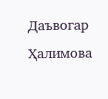Даъвогар Ҳалимова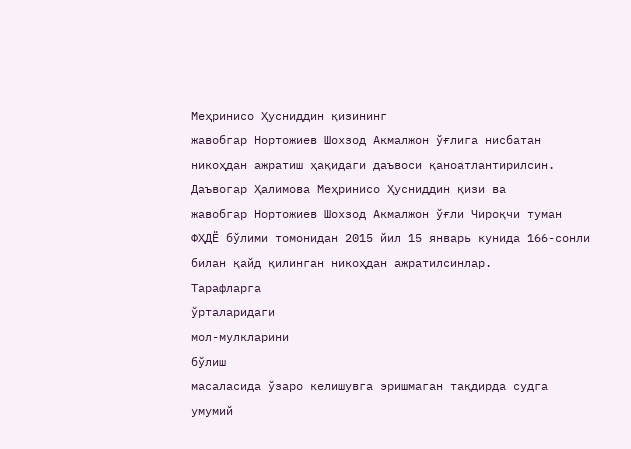Меҳринисо Ҳусниддин қизининг
жавобгар Нортожиев Шохзод Акмалжон ўғлига нисбатан
никоҳдан ажратиш ҳақидаги даъвоси қаноатлантирилсин.
Даъвогар Ҳалимова Меҳринисо Ҳусниддин қизи ва
жавобгар Нортожиев Шохзод Акмалжон ўғли Чироқчи туман
ФҲДЁ бўлими томонидан 2015 йил 15 январь кунида 166-сонли
билан қайд қилинган никоҳдан ажратилсинлар.
Тарафларга
ўрталаридаги
мол-мулкларини
бўлиш
масаласида ўзаро келишувга эришмаган тақдирда судга
умумий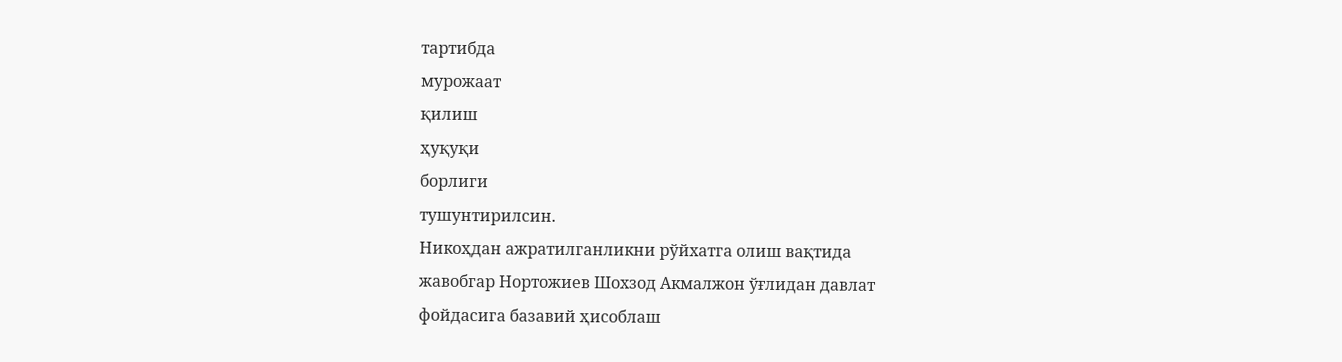тартибда
мурожаат
қилиш
ҳуқуқи
борлиги
тушунтирилсин.
Никоҳдан ажратилганликни рўйхатга олиш вақтида
жавобгар Нортожиев Шохзод Акмалжон ўғлидан давлат
фойдасига базавий ҳисоблаш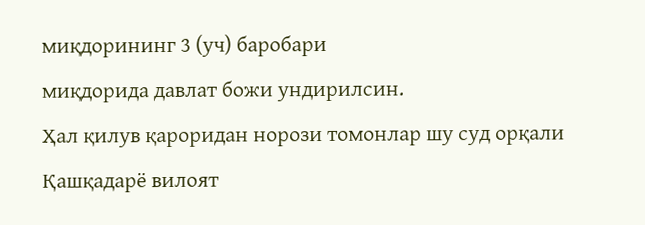миқдорининг 3 (уч) баробари
миқдорида давлат божи ундирилсин.
Ҳал қилув қароридан норози томонлар шу суд орқали
Қашқадарё вилоят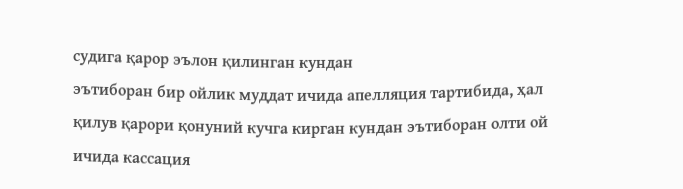судига қарор эълон қилинган кундан
эътиборан бир ойлик муддат ичида апелляция тартибида, ҳал
қилув қарори қонуний кучга кирган кундан эътиборан олти ой
ичида кассация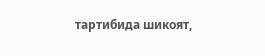тартибида шикоят,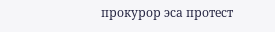прокурор эса протест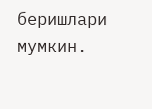беришлари мумкин.